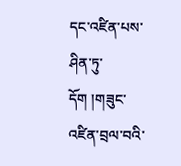དང་འཛིན་པས་ཤིན་ཏུ་དོག །གཟུང་འཛིན་བྲལ་བའི་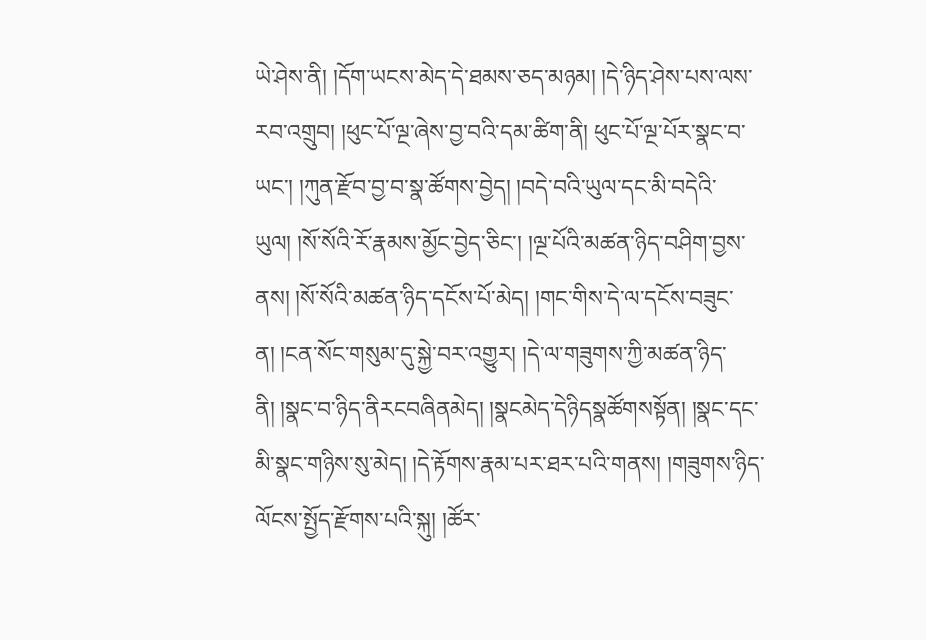ཡེ་ཤེས་ནི། །དོག་ཡངས་མེད་དེ་ཐམས་ཅད་མཉམ། །དེ་ཉིད་ཤེས་པས་ལས་རབ་འགྲུབ། །ཕུང་པོ་ལྔ་ཞེས་བྱ་བའི་དམ་ཚིག་ནི། ཕུང་པོ་ལྔ་པོར་སྣང་བ་ཡང་། །ཀུན་རྫོབ་བྱ་བ་སྣ་ཚོགས་བྱེད། །བདེ་བའི་ཡུལ་དང་མི་བདེའི་ཡུལ། །སོ་སོའི་རོ་རྣམས་མྱོང་བྱེད་ཅིང་། །ལྔ་པོའི་མཚན་ཉིད་བཤིག་བྱས་ནས། །སོ་སོའི་མཚན་ཉིད་དངོས་པོ་མེད། །གང་གིས་དེ་ལ་དངོས་བཟུང་ན། །ངན་སོང་གསུམ་དུ་སྐྱེ་བར་འགྱུར། །དེ་ལ་གཟུགས་ཀྱི་མཚན་ཉིད་ནི། །སྣང་བ་ཉིད་ནིརངབཞིནམེད། །སྣངམེད་དེཉིདསྣཚོགསསྟོན། །སྣང་དང་མི་སྣང་གཉིས་སུ་མེད། །དེ་རྟོགས་རྣམ་པར་ཐར་པའི་གནས། །གཟུགས་ཉིད་ལོངས་སྤྱོད་རྫོགས་པའི་སྐུ། །ཚོར་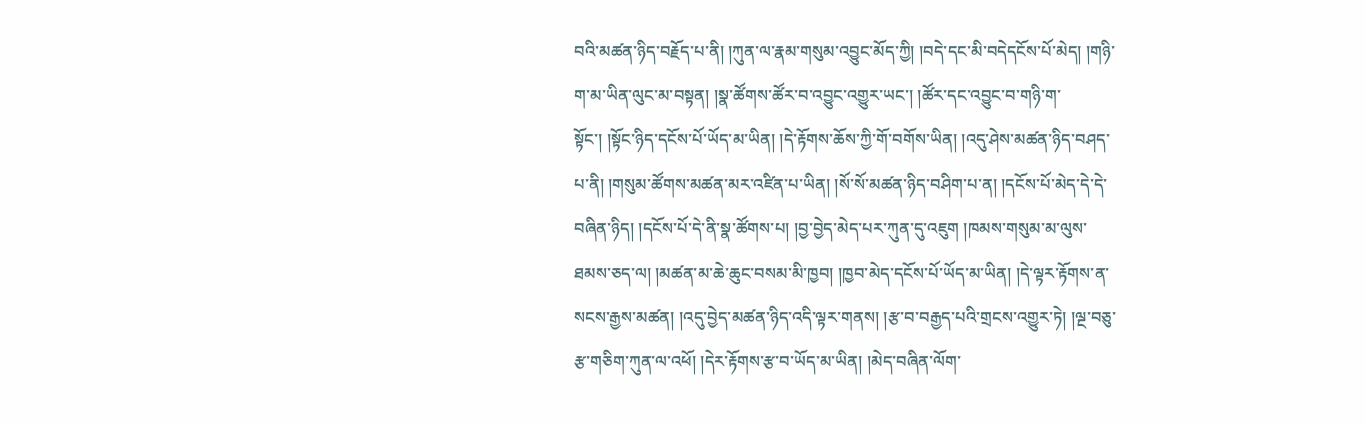བའི་མཚན་ཉིད་བརྗོད་པ་ནི། །ཀུན་ལ་རྣམ་གསུམ་འབྱུང་མོད་ཀྱི། །བདེ་དང་མི་བདེདངོས་པོ་མེད། །གཉི་ག་མ་ཡིན་ལུང་མ་བསྟན། །སྣ་ཚོགས་ཚོར་བ་འབྱུང་འགྱུར་ཡང་། །ཚོར་དང་འབྱུང་བ་གཉི་ག་སྟོང་། །སྟོང་ཉིད་དངོས་པོ་ཡོད་མ་ཡིན། །དེ་རྟོགས་ཆོས་ཀྱི་གོ་བགོས་ཡིན། །འདུ་ཤེས་མཚན་ཉིད་བཤད་པ་ནི། །གསུམ་ཚོགས་མཚན་མར་འཛིན་པ་ཡིན། །སོ་སོ་མཚན་ཉིད་བཤིག་པ་ན། །དངོས་པོ་མེད་དེ་དེ་བཞིན་ཉིད། །དངོས་པོ་དེ་ནི་སྣ་ཚོགས་པ། །བྱ་བྱེད་མེད་པར་ཀུན་དུ་འཇུག །ཁམས་གསུམ་མ་ལུས་ཐམས་ཅད་ལ། །མཚན་མ་ཆེ་ཆུང་བསམ་མི་ཁྱབ། །ཁྱབ་མེད་དངོས་པོ་ཡོད་མ་ཡིན། །དེ་ལྟར་རྟོགས་ན་སངས་རྒྱས་མཚན། །འདུ་བྱེད་མཚན་ཉིད་འདི་ལྟར་གནས། །རྩ་བ་བརྒྱད་པའི་གྲངས་འགྱུར་ཏེ། །ལྔ་བཅུ་རྩ་གཅིག་ཀུན་ལ་འཕོ། །དེར་རྟོགས་རྩ་བ་ཡོད་མ་ཡིན། །མེད་བཞིན་ལོག་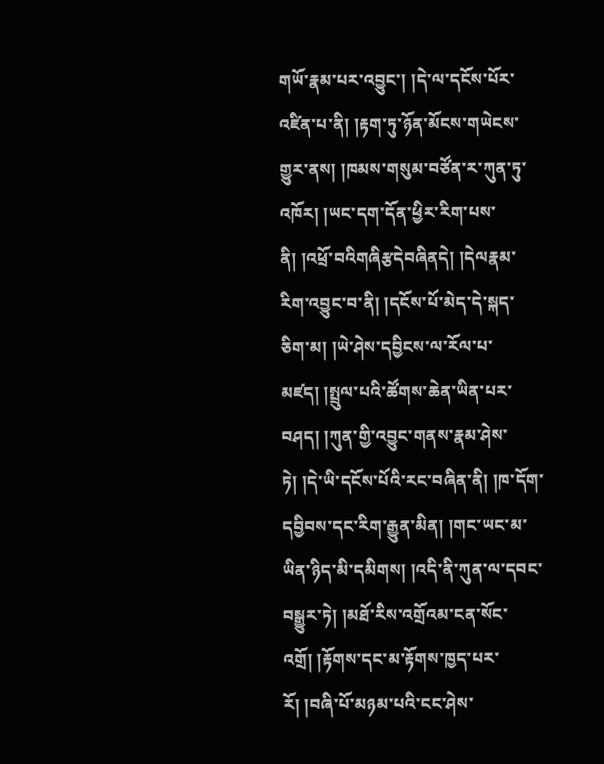གཡོ་རྣམ་པར་འབྱུང་། །དེ་ལ་དངོས་པོར་འཛིན་པ་ནི། །རྟག་ཏུ་ཉོན་མོངས་གཡེངས་གྱུར་ནས། །ཁམས་གསུམ་བཙོན་ར་ཀུན་ཏུ་འཁོར། །ཡང་དག་དོན་ཕྱིར་རིག་པས་ནི། །འཕྲོ་བའིགཞིརྩདེབཞིནདེ། །དེལརྣམ་རིག་འབྱུང་བ་ནི། །དངོས་པོ་མེད་དེ་སྐད་ཅིག་མ། །ཡེ་ཤེས་དབྱིངས་ལ་རོལ་པ་མཛད། །སྤྲུལ་པའི་ཚོགས་ཆེན་ཡིན་པར་བཤད། །ཀུན་གྱི་འབྱུང་གནས་རྣམ་ཤེས་ཏེ། །དེ་ཡི་དངོས་པོའི་རང་བཞིན་ནི། །ཁ་དོག་དབྱིབས་དང་རིག་རྒྱུན་མིན། །གང་ཡང་མ་ཡིན་ཉིད་མི་དམིགས། །འདི་ནི་ཀུན་ལ་དབང་བསྒྱུར་ཏེ། །མཐོ་རིས་འགྲོའམ་ངན་སོང་འགྲོ། །རྟོགས་དང་མ་རྟོགས་ཁྱད་པར་རོ། །བཞི་པོ་མཉམ་པའི་ངང་ཤེས་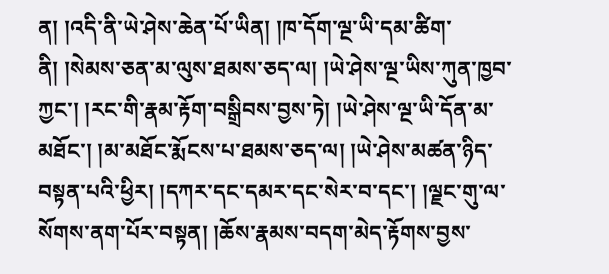ན། །འདི་ནི་ཡེ་ཤེས་ཆེན་པོ་ཡིན། །ཁ་དོག་ལྔ་ཡི་དམ་ཚིག་ནི། །སེམས་ཅན་མ་ལུས་ཐམས་ཅད་ལ། །ཡེ་ཤེས་ལྔ་ཡིས་ཀུན་ཁྱབ་ཀྱང་། །རང་གི་རྣམ་རྟོག་བསྒྲིབས་བྱས་ཏེ། །ཡེ་ཤེས་ལྔ་ཡི་དོན་མ་མཐོང་། །མ་མཐོང་རྨོངས་པ་ཐམས་ཅད་ལ། །ཡེ་ཤེས་མཚན་ཉིད་བསྟན་པའི་ཕྱིར། །དཀར་དང་དམར་དང་སེར་བ་དང་། །ལྗང་གུ་ལ་སོགས་ནག་པོར་བསྟན། །ཆོས་རྣམས་བདག་མེད་རྟོགས་བྱས་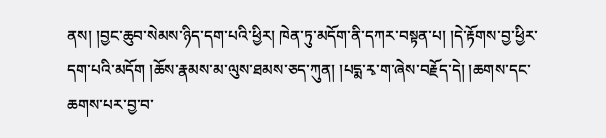ནས། །བྱང་ཆུབ་སེམས་ཉིད་དག་པའི་ཕྱིར། ཁེན་ཏུ་མདོག་ནི་དཀར་བསྟན་པ། །དེ་རྟོགས་བྱ་ཕྱིར་དག་པའི་མདོག །ཆོས་རྣམས་མ་ལུས་ཐམས་ཅད་ཀུན། །པདྨ་རྭ་ག་ཞེས་བརྗོད་དེ། །ཆགས་དང་ཆགས་པར་བྱ་བ་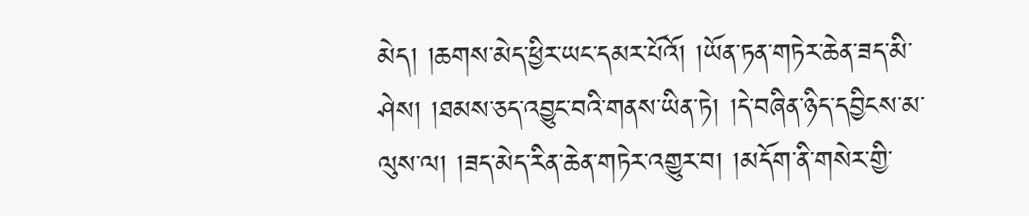མེད། །ཆགས་མེད་ཕྱིར་ཡང་དམར་པོའོ། །ཡོན་ཏན་གཏེར་ཆེན་ཟད་མི་ཤེས། །ཐམས་ཅད་འབྱུང་བའི་གནས་ཡིན་ཏེ། །དེ་བཞིན་ཉིད་དབྱིངས་མ་ལུས་ལ། །ཟད་མེད་རིན་ཆེན་གཏེར་འགྱུར་བ། །མདོག་ནི་གསེར་གྱི་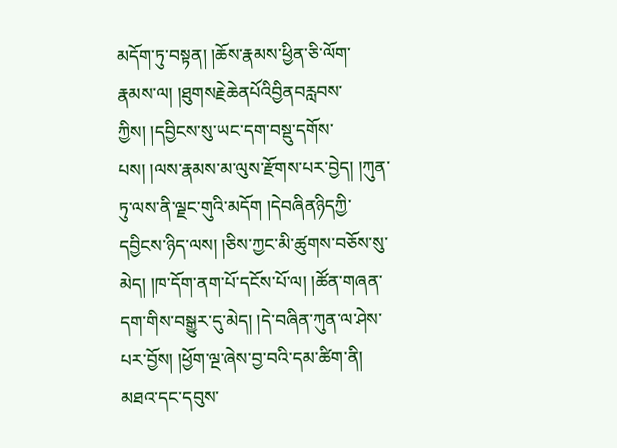མདོག་ཏུ་བསྟན། །ཆོས་རྣམས་ཕྱིན་ཅི་ལོག་རྣམས་ལ། །ཐུགསརྗེཆེནཔོའིབྱིནབརླབས་ཀྱིས། །དབྱིངས་སུ་ཡང་དག་བསྡུ་དགོས་པས། །ལས་རྣམས་མ་ལུས་རྫོགས་པར་བྱེད། །ཀུན་ཏུ་ལས་ནི་ལྗང་གུའི་མདོག །དེབཞིནཉིདཀྱི་དབྱིངས་ཉིད་ལས། །ཅིས་ཀྱང་མི་ཚུགས་བཅོས་སུ་མེད། །ཁ་དོག་ནག་པོ་དངོས་པོ་ལ། །ཚོན་གཞན་དག་གིས་བསྒྱུར་དུ་མེད། །དེ་བཞིན་ཀུན་ལ་ཤེས་པར་བྱོས། །ཕྱོག་ལྔ་ཞེས་བྱ་བའི་དམ་ཚིག་ནི། མཐའ་དང་དབུས་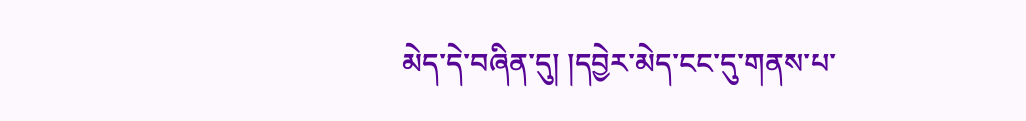མེད་དེ་བཞིན་དུ། །དབྱེར་མེད་ངང་དུ་གནས་པ་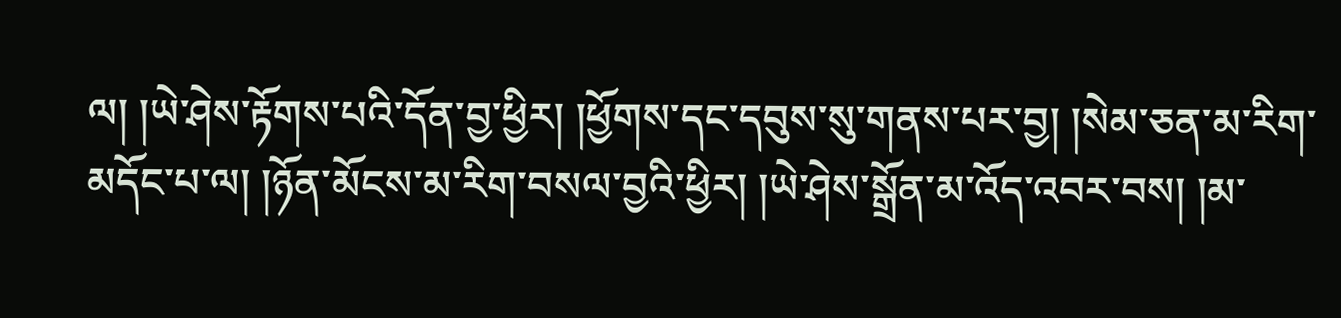ལ། །ཡེ་ཤེས་རྟོགས་པའི་དོན་བྱ་ཕྱིར། །ཕྱོགས་དང་དབུས་སུ་གནས་པར་བྱ། །སེམ་ཅན་མ་རིག་མདོང་པ་ལ། །ཉོན་མོངས་མ་རིག་བསལ་བྱའི་ཕྱིར། །ཡེ་ཤེས་སྒྲོན་མ་འོད་འབར་བས། །མ་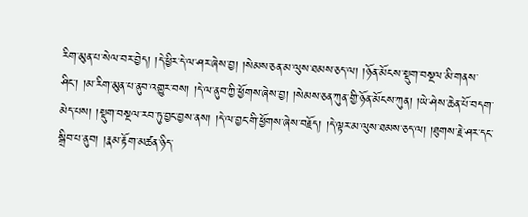རིག་མུན་པ་སེལ་བར་བྱེད། །དེ་ཕྱིར་དེ་ལ་ཤར་ཞེས་བྱ། །སེམས་ཅན་མ་ལུས་ཐམས་ཅད་ལ། །ཉོན་མོངས་སྡུག་བསྔལ་མི་གནས་ཤིང་། །མ་རིག་མུན་པ་ནུབ་འགྱུར་བས། །དེ་ལ་ནུབ་ཀྱི་ཕྱོགས་ཞེས་བྱ། །སེམས་ཅན་ཀུན་གྱི་ཉོན་མོངས་ཀུན། །ཡེ་ཤེས་ཆེན་པོ་བདག་མེད་པས། །སྡུག་བསྔལ་རབ་ཏུ་བྱང་བྱས་ནས། །དེ་ལ་བྱང་གི་ཕྱོགས་ཞེས་བརྗོད། །དེ་ལྟར་མ་ལུས་ཐམས་ཅད་ལ། །ཐུགས་རྗེ་ཤར་དང་སྒྲིབ་པ་ནུབ། །རྣམ་རྟོག་མཚན་ཉིད་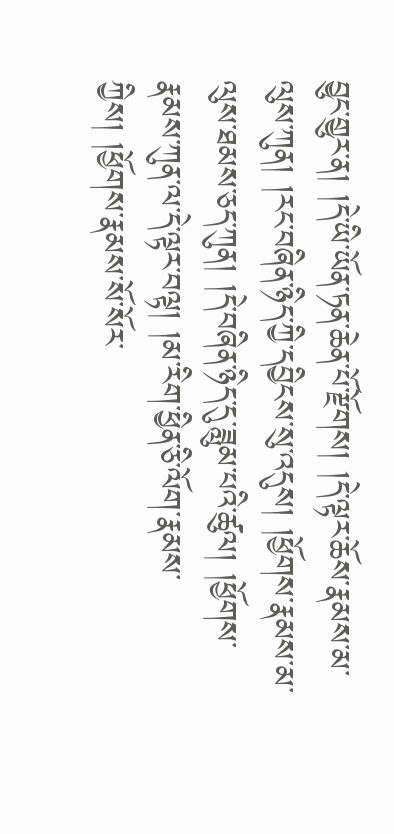བྱུང་གྱུར་ན། །དེ་ཡི་ཡོན་ཏན་ཆེན་པོ་རྫོགས། །དེ་ལྟར་ཆོས་རྣམས་མ་ལུས་ཀུན། །རང་བཞིན་ཉིད་ཀྱི་དབྱིངས་སུ་འདུས། །ཕྱོགས་རྣམས་མ་ལུས་ཐམས་ཅད་ཀུན། །དེ་བཞིན་ཉིད་དུ་ཟླུམ་པའི་ཚུལ། །ཕྱོགས་རྣམས་ཀུན་ལ་དེ་ལྟར་བལྟ། །མ་རིག་ཕྱིན་ཅི་ལོག་རྣམས་ཀྱིས། །ཕྱོགས་རྣམས་སོ་སོར་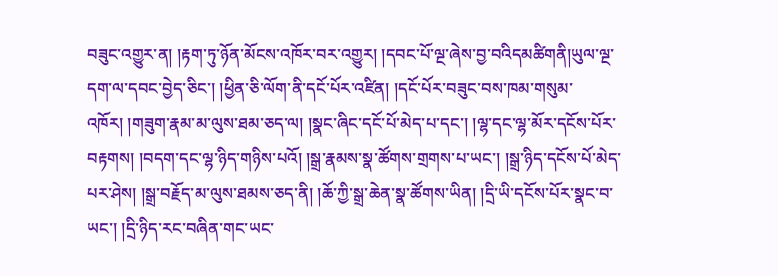བཟུང་འགྱུར་ན། །རྟག་ཏུ་ཉོན་མོངས་འཁོར་བར་འགྱུར། །དབང་པོ་ལྔ་ཞེས་བྱ་བའིདམཚིགནི།ཡུལ་ལྔ་དག་ལ་དབང་བྱེད་ཅིང་། །ཕྱིན་ཅི་ལོག་ནི་དངོ་པོར་འཛིན། །དངོ་པོར་བཟུང་བས་ཁམ་གསུམ་འཁོར། །གཟུག་རྣམ་མ་ལུས་ཐམ་ཅད་ལ། །སྣང་ཞིང་དངོ་པོ་མེད་པ་དང་། །ལྷ་དང་ལྷ་མོར་དངོས་པོར་བརྟགས། །བདག་དང་ལྷ་ཉིད་གཉིས་པའོ། །སྒྲ་རྣམས་སྣ་ཚོགས་གྲགས་པ་ཡང་། །སྒྲ་ཉིད་དངོས་པོ་མེད་པར་ཤེས། །སྒྲ་བརྗོད་མ་ལུས་ཐམས་ཅད་ནི། །ཆོ་ཀྱི་སྒྲ་ཆེན་སྣ་ཚོགས་ཡིན། །དྲི་ཡི་དངོས་པོར་སྣང་བ་ཡང་། །དྲི་ཉིད་རང་བཞིན་གང་ཡང་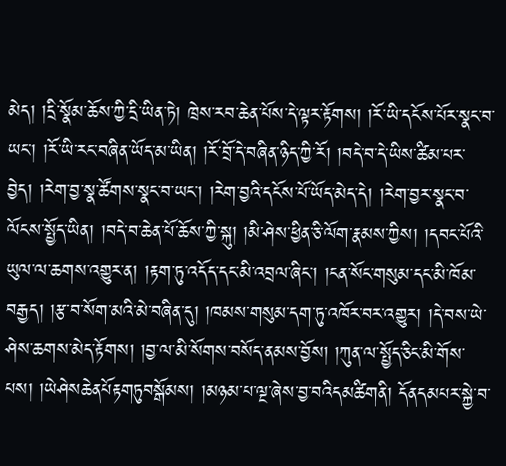མེད། །དྲི་སྣོམ་ཆོས་ཀྱི་དྲི་ཡིན་ཏེ། ཁྲེས་རབ་ཆེན་པོས་དེ་ལྟར་རྟོགས། །རོ་ཡི་དངོས་པོར་སྣང་བ་ཡང་། །རོ་ཡི་རང་བཞིན་ཡོད་མ་ཡིན། །རོ་བྲོ་དེ་བཞིན་ཉིད་ཀྱི་རོ། །བདེ་བ་དེ་ཡིས་ཚིམ་པར་བྱེད། །རེག་བྱ་སྣ་ཚོགས་སྣང་བ་ཡང་། །རེག་བྱའི་དངོས་པོ་ཡོད་མེད་དེ། །རེག་བྱར་སྣང་བ་ལོངས་སྤྱོད་ཡིན། །བདེ་བ་ཆེན་པོ་ཆོས་ཀྱི་སྐུ། །མི་ཤེས་ཕྱིན་ཅི་ལོག་རྣམས་ཀྱིས། །དབང་པོའི་ཡུལ་ལ་ཆགས་འགྱུར་ན། །རྟག་ཏུ་འདོད་དང་མི་འབྲལ་ཞིང་། །ངན་སོང་གསུམ་དང་མི་ཁོམ་བརྒྱད། །རྩ་བ་སོག་མའི་མེ་བཞིན་དུ། །ཁམས་གསུམ་དག་ཏུ་འཁོར་བར་འགྱུར། །དེ་བས་ཡེ་ཤེས་ཆགས་མེད་རྟོགས། །བྱ་ལ་མི་སོགས་བསོད་ནམས་བྱོས། །ཀུན་ལ་སྤྱོད་ཅིང་མི་གོས་པས། །ཡེཤེསཆེནཔོརྟགཏུབསྒོམས། །མཉམ་པ་ལྔ་ཞེས་བྱ་བའིདམཚིགནི། དོནདམཔར་སྐྱེ་བ་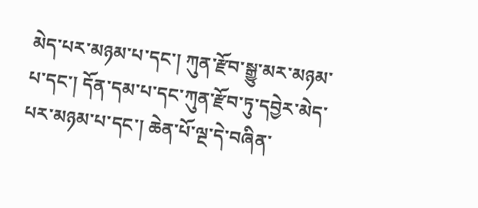མེད་པར་མཉམ་པ་དང་། ཀུན་རྫོབ་སྒྱུ་མར་མཉམ་པ་དང་། དོན་དམ་པ་དང་ཀུན་རྫོབ་ཏུ་དབྱེར་མེད་པར་མཉམ་པ་དང་། ཆེན་པོ་ལྔ་དེ་བཞིན་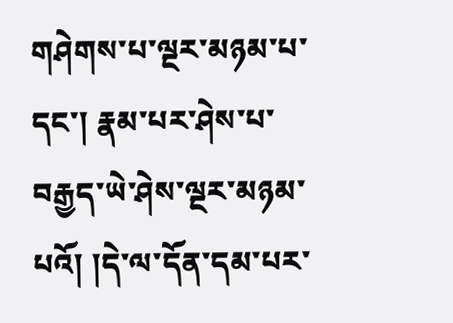གཤེགས་པ་ལྔར་མཉམ་པ་དང་། རྣམ་པར་ཤེས་པ་བརྒྱད་ཡེ་ཤེས་ལྔར་མཉམ་པའོ། །དེ་ལ་དོན་དམ་པར་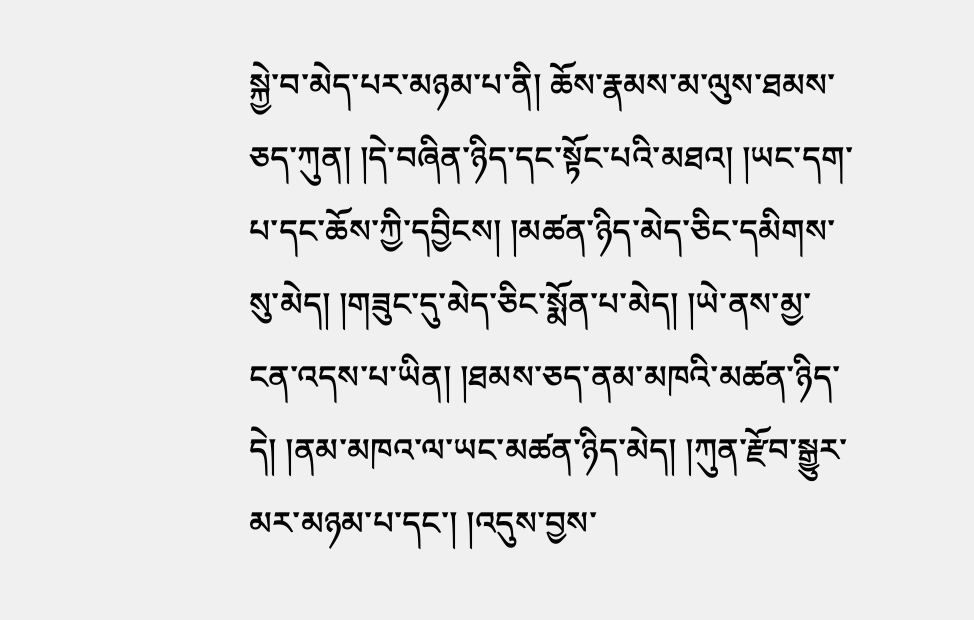སྐྱེ་བ་མེད་པར་མཉམ་པ་ནི། ཆོས་རྣམས་མ་ལུས་ཐམས་ཅད་ཀུན། །དེ་བཞིན་ཉིད་དང་སྟོང་པའི་མཐའ། །ཡང་དག་པ་དང་ཆོས་ཀྱི་དབྱིངས། །མཚན་ཉིད་མེད་ཅིང་དམིགས་སུ་མེད། །གཟུང་དུ་མེད་ཅིང་སྨོན་པ་མེད། །ཡེ་ནས་མྱ་ངན་འདས་པ་ཡིན། །ཐམས་ཅད་ནམ་མཁའི་མཚན་ཉིད་དེ། །ནམ་མཁའ་ལ་ཡང་མཚན་ཉིད་མེད། །ཀུན་རྫོབ་སྒྱུར་མར་མཉམ་པ་དང་། །འདུས་བྱས་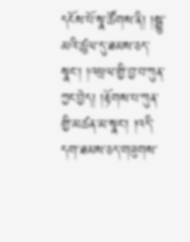དངོས་པོ་སྣ་ཚོགས་ནི། །སྒྱུ་མའི་ཚུལ་དུ་ཐམས་ཅད་སྣང་། །འཕྲལ་གྱི་བྱ་བ་ཀུན་ཀྱང་བྱེད། །རྟོགས་པ་ཀུན་གྱི་མཚན་མ་སྣང་། །འདི་དག་ཐམས་ཅད་གཟུགས་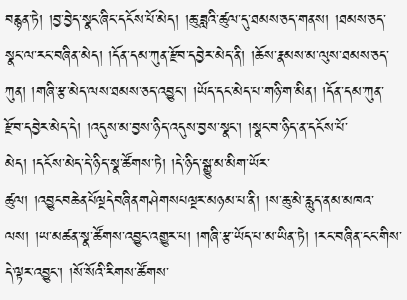བརྙན་ཏེ། །བྱ་བྱེད་སྣང་ཞིང་དངོས་པོ་མེད། །ཆུ་ཟླའི་ཚུལ་དུ་ཐམས་ཅད་གནས། །ཐམས་ཅད་སྣང་ལ་རང་བཞིན་མེད། །དོན་དམ་ཀུན་རྫོབ་དབྱེར་མེད་ནི། །ཆོས་རྣམས་མ་ལུས་ཐམས་ཅད་ཀུན། །གཞི་རྩ་མེད་ལས་ཐམས་ཅད་འབྱུང་། །ཡོད་དང་མེད་པ་གཉི་ག་མིན། །དོན་དམ་ཀུན་རྫོབ་དབྱེར་མེད་དེ། །འདུས་མ་བྱས་ཉིད་འདུས་བྱས་སྣང་། །སྣང་བ་ཉིད་ན་དངོས་པོ་མེད། །དངོས་མེད་དེ་ཉིད་སྣ་ཚོགས་ཏེ། །དེ་ཉིད་སྒྱུ་མ་མིག་ཡོར་ཚུལ། །འབྱུངབཆེནཔོལྔདེབཞིནགཤེགསཔལྔར་མཉམ་པ་ནི། །ས་ཆུ་མེ་རླུད་ནམ་མཁའ་ལས། །ཡ་མཚན་སྣ་ཚོགས་འབྱུང་འགྱུར་པ། །གཞི་རྩ་ཡོད་པ་མ་ཡིན་ཏེ། །རང་བཞིན་ངང་གིས་དེ་ལྟར་འབྱུང་། །སོ་སོའི་རིགས་ཚོགས་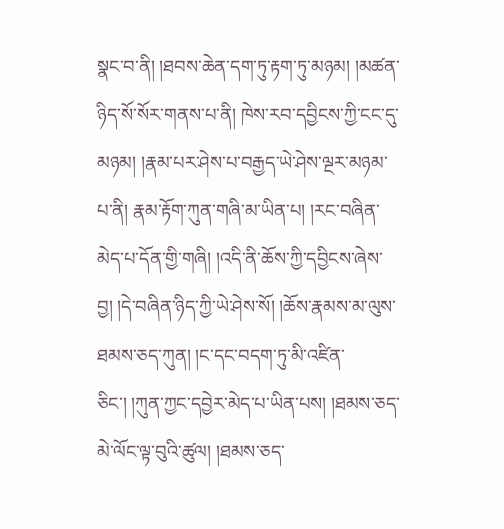སྣང་བ་ནི། །ཐབས་ཆེན་དག་ཏུ་རྟག་ཏུ་མཉམ། །མཚན་ཉིད་སོ་སོར་གནས་པ་ནི། ཁེས་རབ་དབྱིངས་ཀྱི་ངང་དུ་མཉམ། །རྣམ་པར་ཤེས་པ་བརྒྱད་ཡེ་ཤེས་ལྔར་མཉམ་པ་ནི། རྣམ་རྟོག་ཀུན་གཞི་མ་ཡིན་པ། །རང་བཞིན་མེད་པ་དོན་གྱི་གཞི། །འདི་ནི་ཆོས་ཀྱི་དབྱིངས་ཞེས་བྱ། །དེ་བཞིན་ཉིད་ཀྱི་ཡེ་ཤེས་སོ། །ཆོས་རྣམས་མ་ལུས་ཐམས་ཅད་ཀུན། །ང་དང་བདག་ཏུ་མི་འཛིན་ཅིང་། །ཀུན་ཀྱང་དབྱེར་མེད་པ་ཡིན་པས། །ཐམས་ཅད་མེ་ལོང་ལྟ་བུའི་ཚུལ། །ཐམས་ཅད་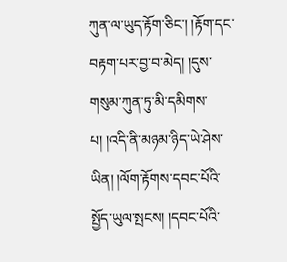ཀུན་ལ་ཡུད་རྟོག་ཅིང་། །རྟོག་དང་བརྟག་པར་བྱ་བ་མེད། །དུས་གསུམ་ཀུན་ཏུ་མི་དམིགས་པ། །འདི་ནི་མཉམ་ཉིད་ཡེ་ཤེས་ཡིན། །ལོག་རྟོགས་དབང་པོའི་སྤྱོད་ཡུལ་སྤངས། །དབང་པོའི་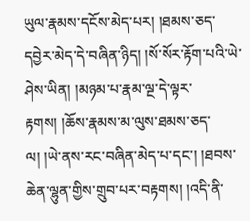ཡུལ་རྣམས་དངོས་མེད་པར། །ཐམས་ཅད་དབྱེར་མེད་དེ་བཞིན་ཉིད། །སོ་སོར་རྟོག་པའི་ཡེ་ཤེས་ཡིན། །མཉམ་པ་རྣམ་ལྔ་དེ་ལྟར་རྟགས། །ཆོས་རྣམས་མ་ལུས་ཐམས་ཅད་ལ། །ཡེ་ནས་རང་བཞིན་མེད་པ་དང་། །ཐབས་ཆེན་ལྷུན་གྱིས་གྲུབ་པར་བརྟགས། །འདི་ནི་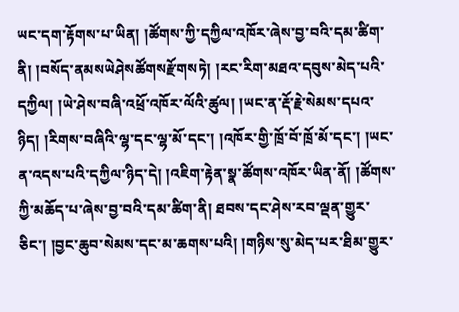ཡང་དག་རྟོགས་པ་ཡིན། །ཚོགས་ཀྱི་དཀྱིལ་འཁོར་ཞེས་བྱ་བའི་དམ་ཚིག་ནི། །བསོད་ནམསཡེཤེསཚོགསརྫོགསཏེ། །རང་རིག་མཐའ་དབུས་མེད་པའི་དཀྱིལ། །ཡེ་ཤེས་བཞི་འཕྲོ་འཁོར་ལོའི་ཚུལ། །ཡང་ན་རྡོ་རྗེ་སེམས་དཔའ་ཉིད། །རིགས་བཞིའི་ལྷ་དང་ལྷ་མོ་དང་། །འཁོར་གྱི་ཁྲོ་བོ་ཁྲོ་མོ་དང་། །ཡང་ན་འདས་པའི་དཀྱིལ་ཉིད་དེ། །འཇིག་རྟེན་སྣ་ཚོགས་འཁོར་ཡིན་ནོ། །ཚོགས་ཀྱི་མཆོད་པ་ཞེས་བྱ་བའི་དམ་ཚིག་ནི། ཐབས་དང་ཤེས་རབ་ལྡན་གྱུར་ཅིང་། །བྱང་ཆུབ་སེམས་དང་མ་ཆགས་པའི། །གཉིས་སུ་མེད་པར་ཐིམ་གྱུར་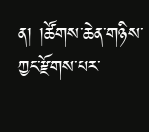ན། །ཚོགས་ཆེན་གཉིས་ཀྱང་རྫོགས་པར་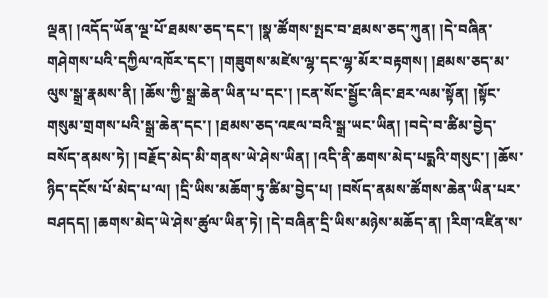ལྡན། །འདོད་ཡོན་ལྔ་པོ་ཐམས་ཅད་དང་། །སྣ་ཚོགས་སྤང་བ་ཐམས་ཅད་ཀུན། །དེ་བཞིན་གཤེགས་པའི་དཀྱིལ་འཁོར་དང་། །གཟུགས་མཛེས་ལྷ་དང་ལྷ་མོར་བརྟགས། །ཐམས་ཅད་མ་ལུས་སྒྲ་རྣམས་ནི། །ཆོས་ཀྱི་སྒྲ་ཆེན་ཡིན་པ་དང་། །ངན་སོང་སྦྱོང་ཞིང་ཐར་ལམ་སྟོན། །སྟོང་གསུམ་གྲགས་པའི་སྒྲ་ཆེན་དང་། །ཐམས་ཅད་འཇལ་བའི་སྒྲ་ཡང་ཡིན། །བདེ་བ་ཚིམ་བྱེད་བསོད་ནམས་ཏེ། །བརྗོད་མེད་མི་གནས་ཡེ་ཤེས་ཡིན། །འདི་ནི་ཆགས་མེད་པདྨའི་གསུང་། །ཆོས་ཉིད་དངོས་པོ་མེད་པ་ལ། །དྲི་ཡིས་མཆོག་ཏུ་ཚིམ་བྱེད་པ། །བསོད་ནམས་ཚོགས་ཆེན་ཡིན་པར་བཤདད། །ཆགས་མེད་ཡེ་ཤེས་ཚུལ་ཡིན་ཏེ། །དེ་བཞིན་དྲི་ཡིས་མཉེས་མཆོད་ན། །རིག་འཛིན་ས་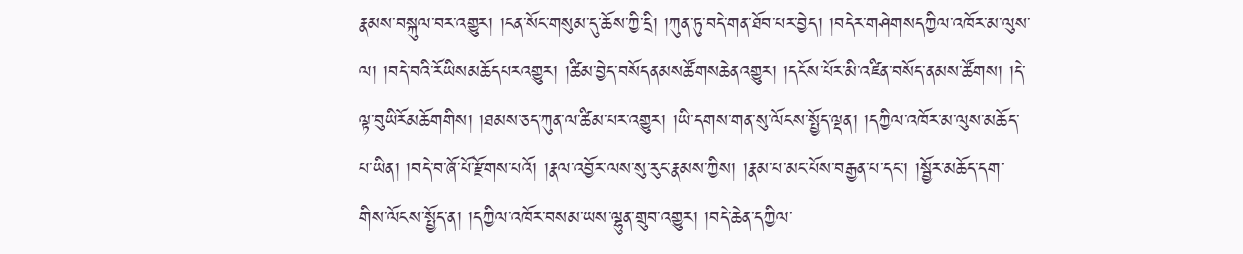རྣམས་བསྐུལ་བར་འགྱུར། །ངན་སོང་གསུམ་དུ་ཆོས་ཀྱི་དྲི། །ཀུན་ཏུ་བདེ་གན་ཐོབ་པར་བྱེད། །བདེར་གཤེགསདཀྱིལ་འཁོར་མ་ལུས་ལ། །བདེ་བའི་རོཡིསམཆོདཔརའགྱུར། །ཚིམ་བྱེད་བསོདནམསཚོགསཆེནའགྱུར། །དངོས་པོར་མི་འཛིན་བསོད་ནམས་ཚོགས། །དེ་ལྟ་བུཡིརོམཆོགགིས། །ཐམས་ཅད་ཀུན་ལ་ཚིམ་པར་འགྱུར། །ཡི་དགས་གན་སུ་ལོངས་སྤྱོད་ལྡན། །དཀྱིལ་འཁོར་མ་ལུས་མཆོད་པ་ཡིན། །བདེ་བ་ཞོ་པོ་རྫོགས་པའོ། །རྣལ་འབྱོར་ལས་སུ་རུང་རྣམས་ཀྱིས། །རྣམ་པ་མང་པོས་བརྒྱན་པ་དང་། །སྦྱོར་མཆོད་དག་གིས་ལོངས་སྤྱོད་ན། །དཀྱིལ་འཁོར་བསམ་ཡས་ལྷུན་གྲུབ་འགྱུར། །བདེ་ཆེན་དཀྱིལ་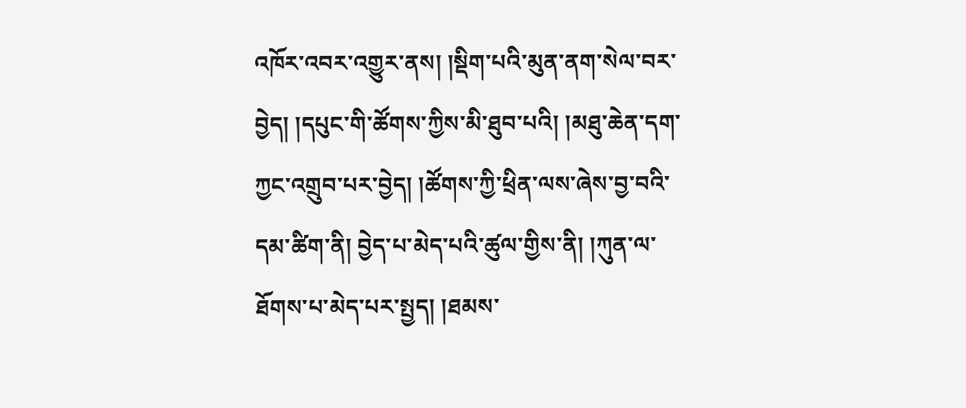འཁོར་འབར་འགྱུར་ནས། །སྡིག་པའི་མུན་ནག་སེལ་བར་བྱེད། །དཔུང་གི་ཚོགས་ཀྱིས་མི་ཐུབ་པའི། །མཐུ་ཆེན་དག་ཀྱང་འགྲུབ་པར་བྱེད། །ཚོགས་ཀྱི་ཕྲིན་ལས་ཞེས་བྱ་བའི་དམ་ཚིག་ནི། བྱེད་པ་མེད་པའི་ཚུལ་གྱིས་ནི། །ཀུན་ལ་ཐོགས་པ་མེད་པར་སྤྱད། །ཐམས་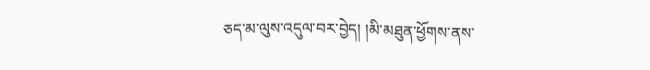ཅད་མ་ལུས་འདུལ་བར་བྱེད། །མི་མཐུན་ཕྱོགས་ནས་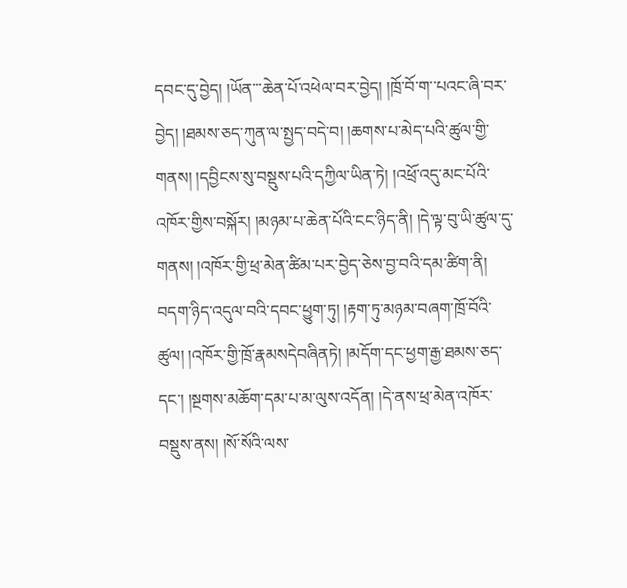དབང་དུ་བྱེད། །ཡོན་་་ཆེན་པོ་འཕེལ་བར་བྱེད། །ཁྲོ་བོ་ག་་པའང་ཞི་བར་བྱེད། །ཐམས་ཅད་ཀུན་ལ་སྤྱད་བདེ་བ། །ཆགས་པ་མེད་པའི་ཚུལ་གྱི་གནས། །དབྱིངས་སུ་བསྡུས་པའི་དཀྱིལ་ཡིན་ཏེ། །འཕྲོ་འདུ་མང་པོའི་འཁོར་གྱིས་བསྐོར། །མཉམ་པ་ཆེན་པོའི་ངང་ཉིད་ནི། །དེ་ལྟ་བུ་ཡི་ཚུལ་དུ་གནས། །འཁོར་གྱི་ཕྲ་མེན་ཚིམ་པར་བྱེད་ཅེས་བྱ་བའི་དམ་ཚིག་ནི། བདག་ཉིད་འདུལ་བའི་དབང་ཕྱུག་ཏུ། །རྟག་ཏུ་མཉམ་བཞག་ཁྲོ་བོའི་ཚུལ། །འཁོར་གྱི་ཁྲོ་རྣམསདེབཞིནཏེ། །མདོག་དང་ཕྱག་རྒྱ་ཐམས་ཅད་དང་། །སྔགས་མཆོག་དམ་པ་མ་ལུས་འདོན། །དེ་ནས་ཕྲ་མེན་འཁོར་བསྡུས་ནས། །སོ་སོའི་ལས་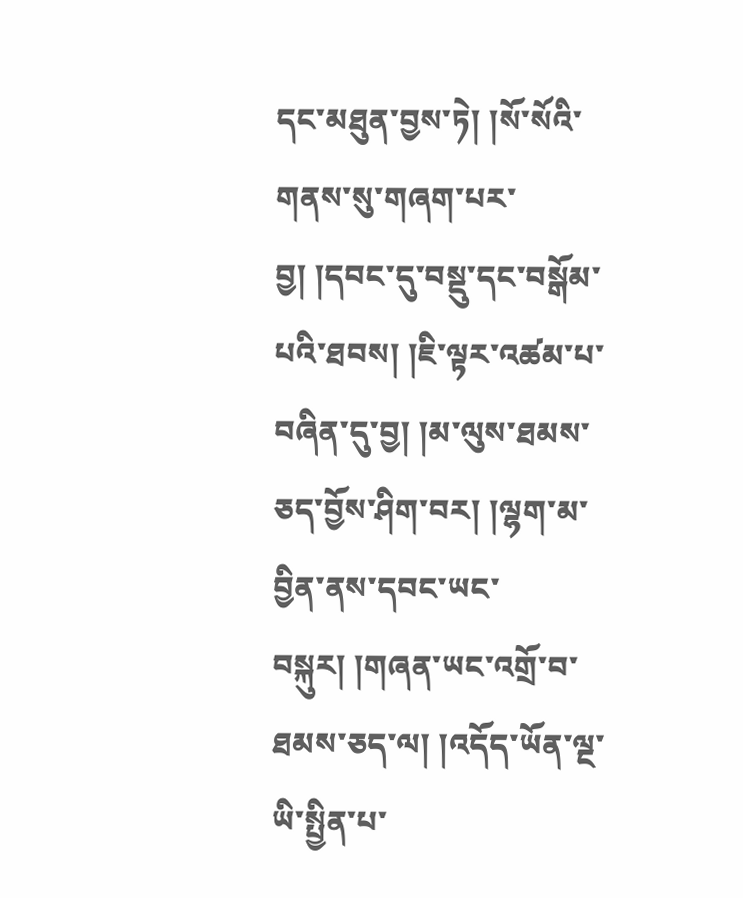དང་མཐུན་བྱས་ཏེ། །སོ་སོའི་གནས་སུ་གཞག་པར་བྱ། །དབང་དུ་བསྡུ་དང་བསྒོམ་པའི་ཐབས། །ཇི་ལྟར་འཚམ་པ་བཞིན་དུ་བྱ། །མ་ལུས་ཐམས་ཅད་བྱོས་ཤིག་བར། །ལྷག་མ་བྱིན་ནས་དབང་ཡང་བསྐུར། །གཞན་ཡང་འགྲོ་བ་ཐམས་ཅད་ལ། །འདོད་ཡོན་ལྔ་ཡི་སྤྱིན་པ་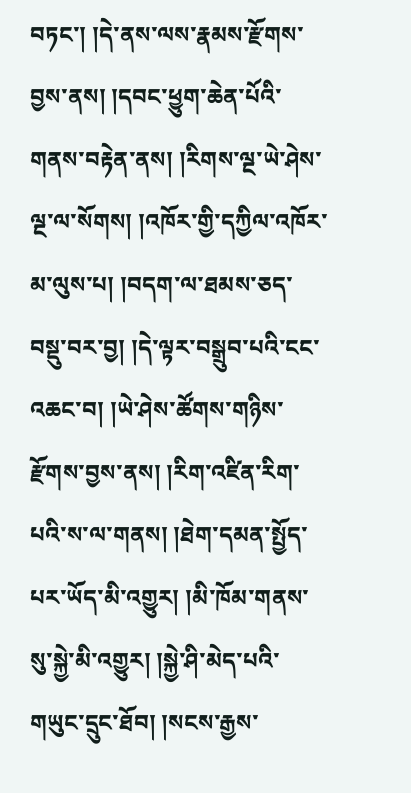བཏང་། །དེ་ནས་ལས་རྣམས་རྫོགས་བྱས་ནས། །དབང་ཕྱུག་ཆེན་པོའི་གནས་བརྟེན་ནས། །རིགས་ལྔ་ཡེ་ཤེས་ལྔ་ལ་སོགས། །འཁོར་གྱི་དཀྱིལ་འཁོར་མ་ལུས་པ། །བདག་ལ་ཐམས་ཅད་བསྡུ་བར་བྱ། །དེ་ལྟར་བསྒྲུབ་པའི་ངང་འཆང་བ། །ཡེ་ཤེས་ཚོགས་གཉིས་རྫོགས་བྱས་ནས། །རིག་འཛིན་རིག་པའི་ས་ལ་གནས། །ཐེག་དམན་སྤྱོད་པར་ཡོད་མི་འགྱུར། །མི་ཁོམ་གནས་སུ་སྐྱེ་མི་འགྱུར། །སྐྱེ་ཤི་མེད་པའི་གཡུང་དྲུང་ཐོབ། །སངས་རྒྱས་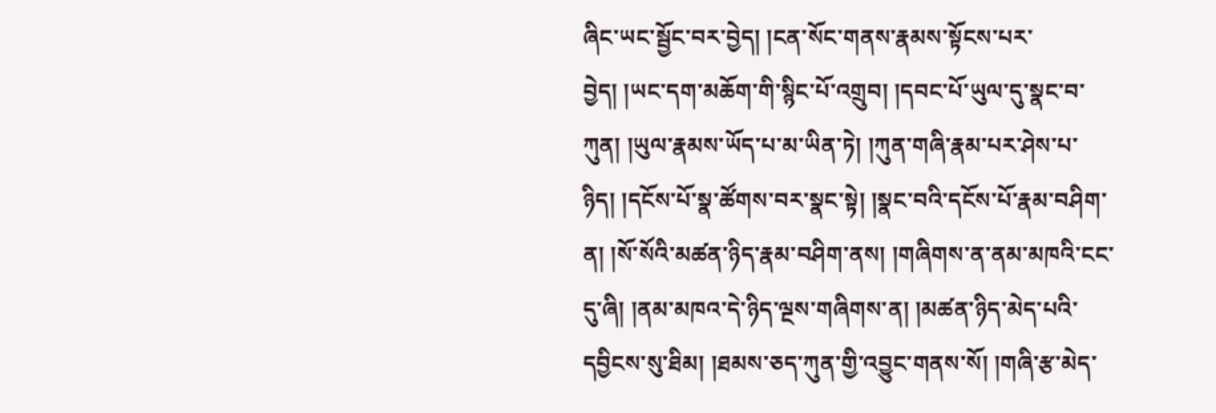ཞིང་ཡང་སྦྱོང་བར་བྱེད། །ངན་སོང་གནས་རྣམས་སྟོངས་པར་བྱེད། །ཡང་དག་མཆོག་གི་སྙིང་པོ་འགྲུབ། །དབང་པོ་ཡུལ་དུ་སྣང་བ་ཀུན། །ཡུལ་རྣམས་ཡོད་པ་མ་ཡིན་ཏེ། །ཀུན་གཞི་རྣམ་པར་ཤེས་པ་ཉིད། །དངོས་པོ་སྣ་ཚོགས་བར་སྣང་སྟེ། །སྣང་བའི་དངོས་པོ་རྣམ་བཤིག་ན། །སོ་སོའི་མཚན་ཉིད་རྣམ་བཤིག་ནས། །གཞིགས་ན་ནམ་མཁའི་ངང་དུ་ཞི། །ནམ་མཁའ་དེ་ཉིད་ལྔས་གཞིགས་ན། །མཚན་ཉིད་མེད་པའི་དབྱིངས་སུ་ཐིམ། །ཐམས་ཅད་ཀུན་གྱི་འབྱུང་གནས་སོ། །གཞི་རྩ་མེད་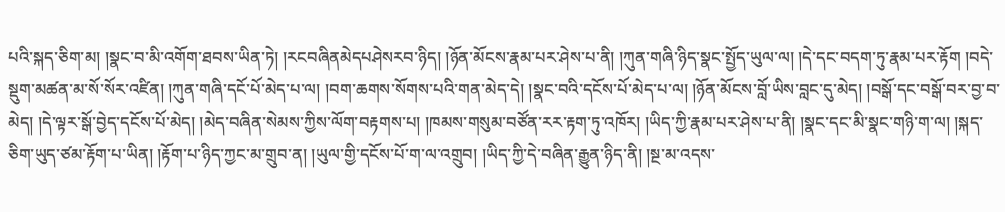པའི་སྐད་ཅིག་མ། །སྣང་བ་མི་འགོག་ཐབས་ཡིན་ཏེ། །རངབཞིནམེདཔཤེསརབ་ཉིད། །ཉོན་མོངས་རྣམ་པར་ཤེས་པ་ནི། །ཀུན་གཞི་ཉིད་སྣང་སྤྱོད་ཡུལ་ལ། །དེ་དང་བདག་ཏུ་རྣམ་པར་རྟོག །བདེ་སྡུག་མཚན་མ་སོ་སོར་འཛིན། །ཀུན་གཞི་དངོ་པོ་མེད་པ་ལ། །བག་ཆགས་སོགས་པའི་གན་མེད་དེ། །སྣང་བའི་དངོས་པོ་མེད་པ་ལ། །ཉོན་མོངས་བློ་ཡིས་བླང་དུ་མེད། །བསྒོ་དང་བསྒོ་བར་བྱ་བ་མེད། །དེ་ལྟར་སྒོ་བྱེད་དངོས་པོ་མེད། །མེད་བཞིན་སེམས་ཀྱིས་ལོག་བརྟགས་པ། །ཁམས་གསུམ་བཙོན་རར་རྟག་ཏུ་འཁོར། །ཡིད་ཀྱི་རྣམ་པར་ཤེས་པ་ནི། །སྣང་དང་མི་སྣང་གཉི་ག་ལ། །སྐད་ཅིག་ཡུད་ཙམ་རྟོག་པ་ཡིན། །རྟོག་པ་ཉིད་ཀྱང་མ་གྲུབ་ན། །ཡུལ་གྱི་དངོས་པོ་ག་ལ་འགྲུབ། །ཡིད་ཀྱི་དེ་བཞིན་རྒྱུན་ཉིད་ནི། །སྔ་མ་འདས་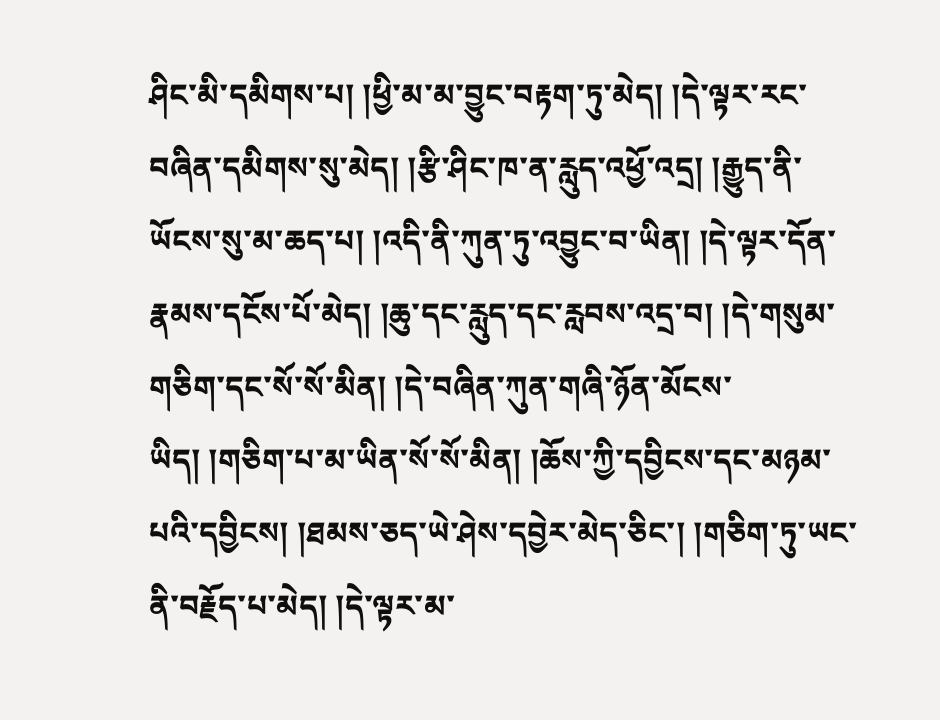ཤིང་མི་དམིགས་པ། །ཕྱི་མ་མ་བྱུང་བརྟག་ཏུ་མེད། །དེ་ལྟར་རང་བཞིན་དམིགས་སུ་མེད། །རྩི་ཤིང་ཁ་ན་རླུད་འཕྱོ་འདྲ། །རྒྱུད་ནི་ཡོངས་སུ་མ་ཆད་པ། །འདི་ནི་ཀུན་ཏུ་འབྱུང་བ་ཡིན། །དེ་ལྟར་དོན་རྣམས་དངོས་པོ་མེད། །ཆུ་དང་རླུད་དང་རླབས་འདྲ་བ། །དེ་གསུམ་གཅིག་དང་སོ་སོ་མིན། །དེ་བཞིན་ཀུན་གཞི་ཉོན་མོངས་ཡིད། །གཅིག་པ་མ་ཡིན་སོ་སོ་མིན། །ཆོས་ཀྱི་དབྱིངས་དང་མཉམ་པའི་དབྱིངས། །ཐམས་ཅད་ཡེ་ཤེས་དབྱེར་མེད་ཅིང་། །གཅིག་ཏུ་ཡང་ནི་བརྗོད་པ་མེད། །དེ་ལྟར་མ་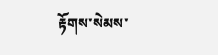རྟོགས་སེམས་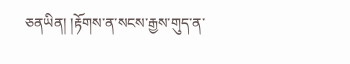ཅནཡིན། །རྟོགས་ན་སངས་རྒྱས་གུད་ན་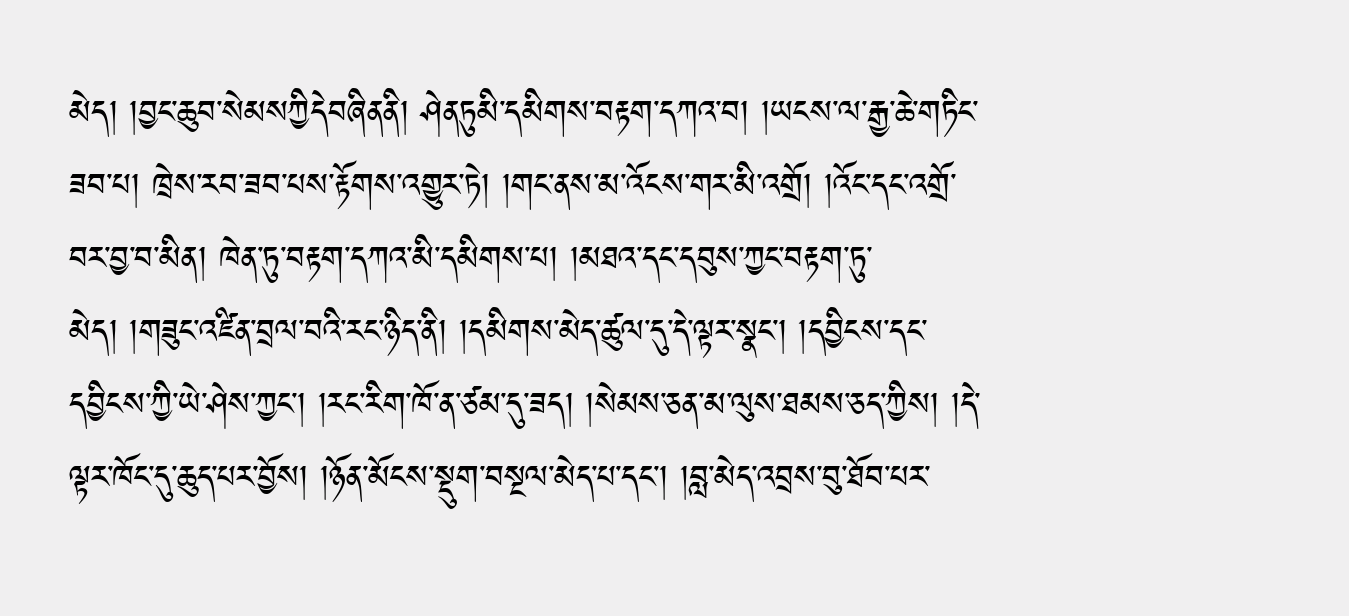མེད། །བྱང་ཆུབ་སེམསཀྱིདེབཞིནནི། ཤེནཏུམི་དམིགས་བརྟག་དཀའ་བ། །ཡངས་ལ་རྒྱ་ཆེ་གཏིང་ཟབ་པ། ཁྲེས་རབ་ཟབ་པས་རྟོགས་འགྱུར་ཏེ། །གང་ནས་མ་འོངས་གར་མི་འགྲོ། །འོང་དང་འགྲོ་བར་བྱ་བ་མིན། ཁེན་ཏུ་བརྟག་དཀའ་མི་དམིགས་པ། །མཐའ་དང་དབུས་ཀྱང་བརྟག་ཏུ་མེད། །གཟུང་འཛིན་བྲལ་བའི་རང་ཉིད་ནི། །དམིགས་མེད་ཚུལ་དུ་དེ་ལྟར་སྣང་། །དབྱིངས་དང་དབྱིངས་ཀྱི་ཡེ་ཤེས་ཀྱང་། །རང་རིག་ཁོ་ན་ཙམ་དུ་ཟད། །སེམས་ཅན་མ་ལུས་ཐམས་ཅད་ཀྱིས། །དེ་ལྟར་ཁོང་དུ་ཆུད་པར་བྱོས། །ཉོན་མོངས་སྡུག་བསྔལ་མེད་པ་དང་། །བླ་མེད་འབྲས་བུ་ཐོབ་པར་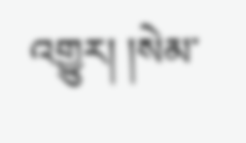འགྱུར། །སེམ་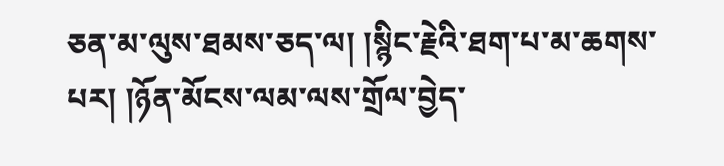ཅན་མ་ལུས་ཐམས་ཅད་ལ། །སྙིང་རྗེའི་ཐག་པ་མ་ཆགས་པར། །ཉོན་མོངས་ལམ་ལས་གྲོལ་བྱེད་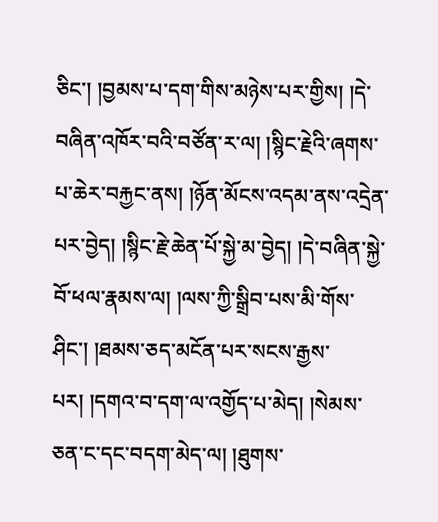ཅིང་། །བྱམས་པ་དག་གིས་མཉེས་པར་གྱིས། །དེ་བཞིན་འཁོར་བའི་བཙོན་ར་ལ། །སྙིང་རྗེའི་ཞགས་པ་ཆེར་བརྐྱང་ནས། །ཉོན་མོངས་འདམ་ནས་འདྲེན་པར་བྱེད། །སྙིང་རྗེ་ཆེན་པོ་སྐྱེ་མ་བྱེད། །དེ་བཞིན་སྐྱེ་བོ་ཕལ་རྣམས་ལ། །ལས་ཀྱི་སྒྲིབ་པས་མི་གོས་ཤིང་། །ཐམས་ཅད་མངོན་པར་སངས་རྒྱས་པར། །དགའ་བ་དག་ལ་འགྱོད་པ་མེད། །སེམས་ཅན་ང་དང་བདག་མེད་ལ། །ཐུགས་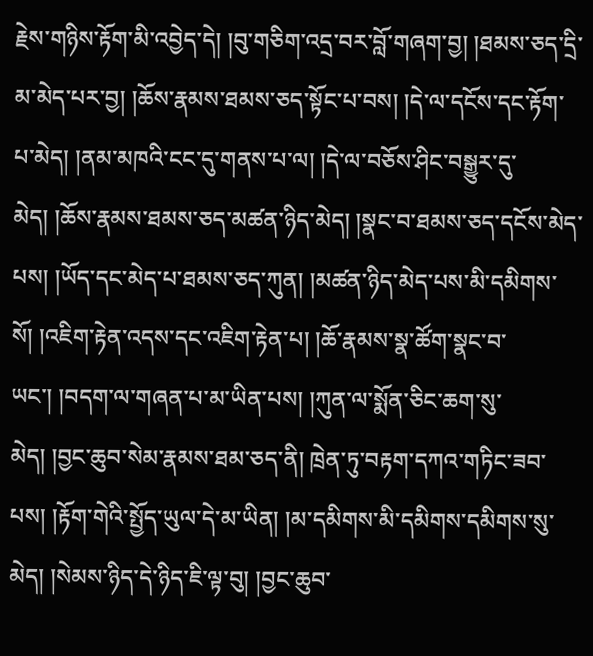རྗེས་གཉིས་རྟོག་མི་འབྱེད་དེ། །བུ་གཅིག་འདྲ་བར་བློ་གཞག་བྱ། །ཐམས་ཅད་དྲི་མ་མེད་པར་བྱ། །ཆོས་རྣམས་ཐམས་ཅད་སྟོང་པ་བས། །དེ་ལ་དངོས་དང་རྟོག་པ་མེད། །ནམ་མཁའི་ངང་དུ་གནས་པ་ལ། །དེ་ལ་བཅོས་ཤིང་བསྒྱུར་དུ་མེད། །ཆོས་རྣམས་ཐམས་ཅད་མཚན་ཉིད་མེད། །སྣང་བ་ཐམས་ཅད་དངོས་མེད་པས། །ཡོད་དང་མེད་པ་ཐམས་ཅད་ཀུན། །མཚན་ཉིད་མེད་པས་མི་དམིགས་སོ། །འཇིག་རྟེན་འདས་དང་འཇིག་རྟེན་པ། །ཆོ་རྣམས་སྣ་ཚོག་སྣང་བ་ཡང་། །བདག་ལ་གཞན་པ་མ་ཡིན་པས། །ཀུན་ལ་སྨོན་ཅིང་ཆག་སུ་མེད། །བྱང་ཆུབ་སེམ་རྣམས་ཐམ་ཅད་ནི། ཁྲེན་ཏུ་བརྟག་དཀའ་གཏིང་ཟབ་པས། །རྟོག་གེའི་སྤྱོད་ཡུལ་དེ་མ་ཡིན། །མ་དམིགས་མི་དམིགས་དམིགས་སུ་མེད། །སེམས་ཉིད་དེ་ཉིད་ཇི་ལྟ་བུ། །བྱང་ཆུབ་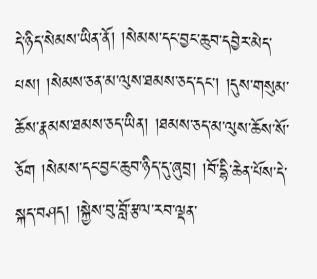དེ་ཉིད་སེམས་ཡིན་ནོ། །སེམས་དང་བྱང་ཆུབ་དབྱེར་མེད་པས། །སེམས་ཅན་མ་ལུས་ཐམས་ཅད་དང་། །དུས་གསུམ་ཆོས་རྣམས་ཐམས་ཅད་ཡིན། །ཐམས་ཅད་མ་ལུས་ཆོས་སོ་ཅོག །སེམས་དང་བྱང་ཆུབ་ཉིད་དུ་ཞུབྲ། །བོ་དྷི་ཆེན་པོས་དེ་སྐད་བཤད། །སྐྱེས་བུ་བློ་རྩལ་རབ་ལྡན་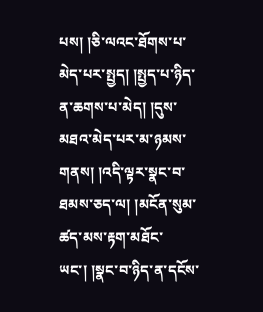པས། །ཅི་ལའང་ཐོགས་པ་མེད་པར་སྤྱད། །སྤྱད་པ་ཉིད་ན་ཆགས་པ་མེད། །དུས་མཐའ་མེད་པར་མ་ཉམས་གནས། །འདི་ལྟར་སྣང་བ་ཐམས་ཅད་ལ། །མངོན་སུམ་ཚད་མས་རྟག་མཐོང་ཡང་། །སྣང་བ་ཉིད་ན་དངོས་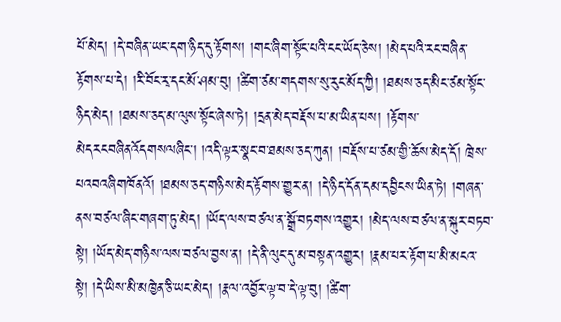པོ་མེད། །དེ་བཞིན་ཡང་དག་ཉིད་དུ་རྟོགས། །གང་ཞིག་སྟོང་པའི་ངང་ཡོད་ཅེས། །མེད་པའི་རང་བཞིན་རྟོགས་པ་དེ། །རི་བོང་རྭ་དང་མོ་ཤམ་བུ། །ཚིག་ཙམ་གདགས་སུ་རུང་མོད་ཀྱི། །ཐམས་ཅད་མིང་ཙམ་སྟོང་ཉིད་མེད། །ཐམས་ཅད་མ་ལུས་སྟོང་ཞེས་ཏེ། །དྲན་མེད་བརྡོས་པ་མ་ཡིན་པས། །རྟོགས་མེདརངབཞིནའོདགསལཞིང་། །འདི་ལྟར་སྣང་བ་ཐམས་ཅད་ཀུན། །བརྡོས་པ་ཙམ་གྱི་ཆོས་མེད་དོ། ཁྲེས་པའབའཞིགཁོནའོ། །ཐམས་ཅད་གཉིས་མེད་རྟོགས་གྱུར་ན། །དེ་ཉིད་དོན་དམ་དབྱིངས་ཡིན་ཏེ། །གཞན་ནས་བཙལ་ཞིང་གཞག་ཏུ་མེད། །ཡོད་ལས་བཙལ་ན་སྒྲོ་བཏགས་འགྱུར། །མེད་ལས་བཙལ་ན་སྐུར་བཏབ་སྟེ། །ཡོད་མེད་གཉིས་ལས་བཙལ་བྱས་ན། །དེ་ནི་ལུང་དུ་མ་བསྟན་འགྱུར། །རྣམ་པར་རྟོག་པ་མི་མངའ་སྟེ། །དེ་ཡིས་མི་མཁྱེན་ཅི་ཡང་མེད། །རྣལ་འབྱོར་ལྟ་བ་དེ་ལྟ་བུ། །ཚིག་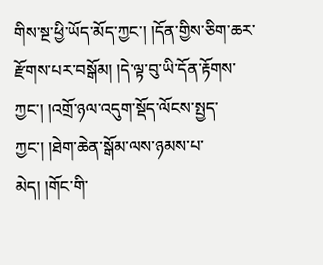གིས་སྔ་ཕྱི་ཡོད་མོད་ཀྱང་། །དོན་གྱིས་ཅིག་ཆར་རྫོགས་པར་བསྒོམ། །དེ་ལྟ་བུ་ཡི་དོན་རྟོགས་ཀྱང་། །འགྲོ་ཉལ་འདུག་སྡོད་ལོངས་སྤྱད་ཀྱང་། །ཐེག་ཆེན་སྒོམ་ལས་ཉམས་པ་མེད། །གོང་གི་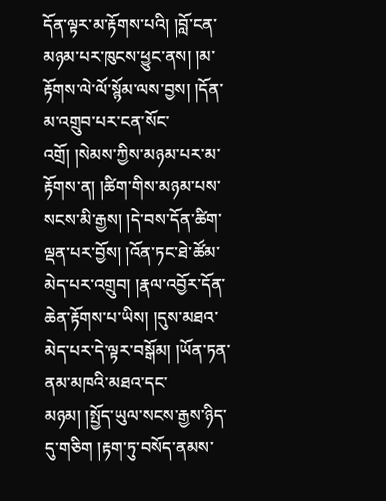དོན་ལྟར་མ་རྟོགས་པའི། །བློ་ངན་མཉམ་པར་ཁུངས་ཕྱུང་ནས། །མ་རྟོགས་ལེ་ལོ་སྙོམ་ལས་བྱས། །དོན་མ་འགྲུབ་པར་ངན་སོང་འགྲོ། །སེམས་ཀྱིས་མཉམ་པར་མ་རྟོགས་ན། །ཚིག་གིས་མཉམ་པས་སངས་མི་རྒྱས། །དེ་བས་དོན་ཚིག་ལྡན་པར་བྱོས། །འོན་ཏང་ཐེ་ཚོམ་མེད་པར་འགྲུབ། །རྣལ་འབྱོར་དོན་ཆེན་རྟོགས་པ་ཡིས། །དུས་མཐའ་མེད་པར་དེ་ལྟར་བསྒོམ། །ཡོན་ཏན་ནམ་མཁའི་མཐའ་དང་མཉམ། །སྤྱོད་ཡུལ་སངས་རྒྱས་ཉིད་དུ་གཅིག །རྟག་ཏུ་བསོད་ནམས་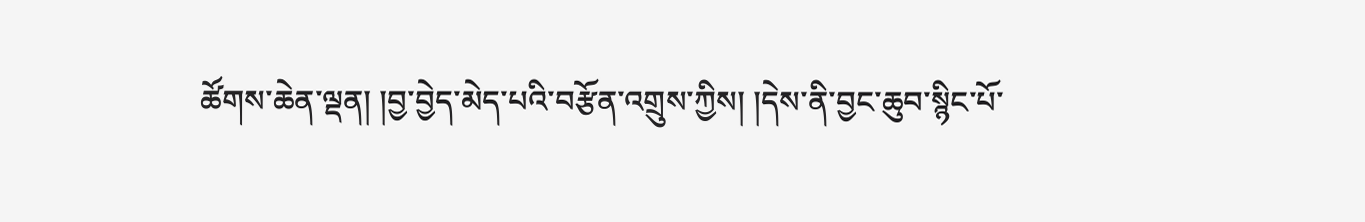ཚོགས་ཆེན་ལྡན། །བྱ་བྱེད་མེད་པའི་བརྩོན་འགྲུས་ཀྱིས། །དེས་ནི་བྱང་ཆུབ་སྙིང་པོ་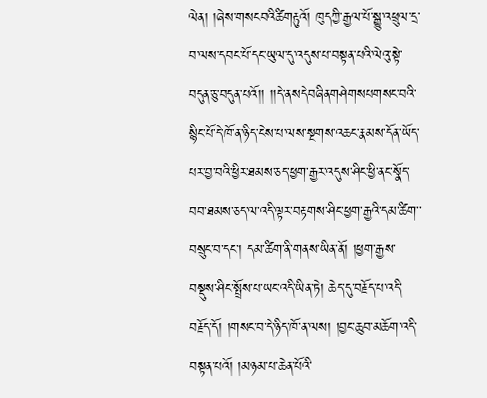ལེན། །ཞེས་གསངབའིཚིགརྟུའོ། ཁུདཀྱི་རྒྱལ་པོ་སྒྱུ་འཕྲུལ་དྲ་བ་ལས་དབང་པོ་དང་ཡུལ་དུ་འདུས་པ་བསྟན་པའི་ལེའུ་སྟེ་བདུན་ཅུ་བདུན་པའོ།། །།དེ་ནསདེབཞིནགཤེགསཔགསང་བའི་སྙིང་པོ་དེ་ཁོ་ན་ཉིད་ངེས་པ་ལས་སྔགས་འཆང་རྣམས་དོན་ཡོད་པར་བྱ་བའི་ཕྱིར་ཐམས་ཅད་ཕྱག་རྒྱར་འདུས་ཤིང་ཕྱི་ནང་སྣོད་བབ་ཐམས་ཅད་ལ་འདི་ལྟར་བརྟགས་ཤིང་ཕྱག་རྒྱའི་དམ་ཚིག་་བསྲུང་བ་དང་། དམ་ཚིག་ནི་གནས་ཡིན་ནོ། །ཕྱག་རྒྱས་བསྡུས་ཤིང་སྤྲོས་པ་ཡང་འདི་ཡིན་ཏེ། ཆེད་དུ་བརྗོད་པ་འདི་བརྗོད་དོ། །གསང་བ་དེ་ཉིད་ཁོ་ན་ལས། །བྱང་ཆུབ་མཆོག་འདི་བསྟན་པའོ། །མཉམ་པ་ཆེན་པོའི་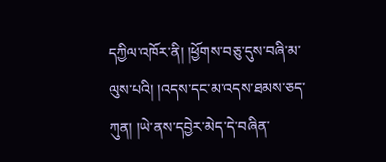དཀྱིལ་འཁོར་ནི། །ཕྱོགས་བཅུ་དུས་བཞི་མ་ལུས་པའི། །འདས་དང་མ་འདས་ཐམས་ཅད་ཀུན། །ཡེ་ནས་དབྱེར་མེད་དེ་བཞིན་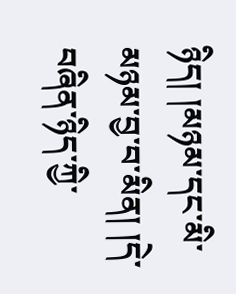ཉིད། །མཉམ་དང་མི་མཉམ་བྱ་བ་མིན། །དེ་བཞིན་ཉིད་ཀྱི་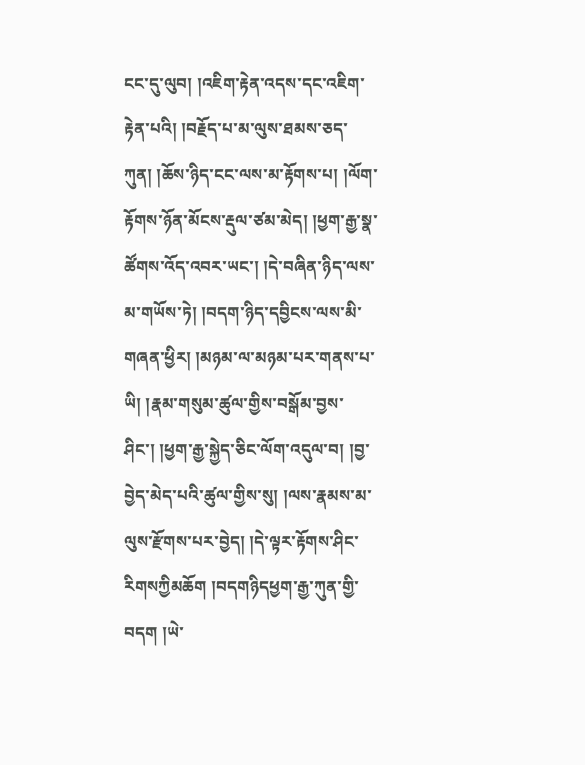ངང་དུ་ལུབ། །འཇིག་རྟེན་འདས་དང་འཇིག་རྟེན་པའི། །བརྗོད་པ་མ་ལུས་ཐམས་ཅད་ཀུན། །ཆོས་ཉིད་ངང་ལས་མ་རྟོགས་པ། །ལོག་རྟོགས་ཉོན་མོངས་རྡུལ་ཙམ་མེད། །ཕྱག་རྒྱ་སྣ་ཚོགས་འོད་འབར་ཡང་། །དེ་བཞིན་ཉིད་ལས་མ་གཡོས་ཏེ། །བདག་ཉིད་དབྱིངས་ལས་མི་གཞན་ཕྱིར། །མཉམ་ལ་མཉམ་པར་གནས་པ་ཡི། །རྣམ་གསུམ་ཚུལ་གྱིས་བསྒོམ་བྱས་ཤིང་། །ཕྱག་རྒྱ་སྐྱེད་ཅིང་ལོག་འདུལ་བ། །བྱ་བྱེད་མེད་པའི་ཚུལ་གྱིས་སུ། །ལས་རྣམས་མ་ལུས་རྫོགས་པར་བྱེད། །དེ་ལྟར་རྟོགས་ཤིང་རིགསཀྱིམཆོག །བདགཉིདཕྱག་རྒྱ་ཀུན་གྱི་བདག །ཡེ་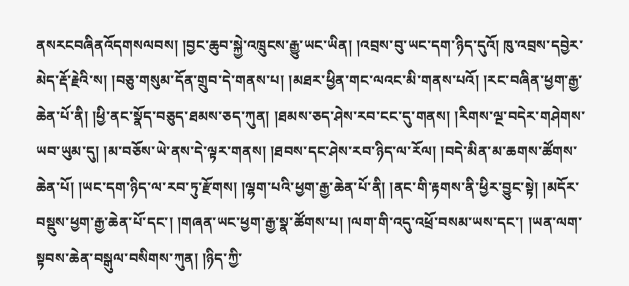ནསརངབཞིནའོདགསལབས། །བྱང་ཆུབ་སྐྱེ་འཁྲུངས་རྒྱུ་ཡང་ཡིན། །འབྲས་བུ་ཡང་དག་ཉིད་དུའོ། ཁུ་འབྲས་དབྱེར་མེད་རྡོ་རྗེའི་ས། །བཅུ་གསུམ་དོན་གྲུབ་དེ་གནས་པ། །མཐར་ཕྱིན་གང་ལའང་མི་གནས་པའོ། །རང་བཞིན་ཕྱག་རྒྱ་ཆེན་པོ་ནི། །ཕྱི་ནང་སྣོད་བཅུད་ཐམས་ཅད་ཀུན། །ཐམས་ཅད་ཤེས་རབ་ངང་དུ་གནས། །རིགས་ལྔ་བདེར་གཤེགས་ཡབ་ཡུམ་དུ། །མ་བཅོས་ཡེ་ནས་དེ་ལྟར་གནས། །ཐབས་དང་ཤེས་རབ་ཉིད་ལ་རོལ། །བདེ་མིན་མ་ཆགས་ཚོགས་ཆེན་པོ། །ཡང་དག་ཉིད་ལ་རབ་ཏུ་རྫོགས། །ལྷག་པའི་ཕྱག་རྒྱ་ཆེན་པོ་ནི། །ནང་གི་རྟགས་ནི་ཕྱིར་བྱུང་སྟེ། །མདོར་བསྡུས་ཕྱག་རྒྱ་ཆེན་པོ་དང་། །གཞན་ཡང་ཕྱག་རྒྱ་སྣ་ཚོགས་པ། །ལག་གི་འདུ་འཕྲོ་བསམ་ཡས་དང་། །ཡན་ལག་སྟབས་ཆེན་བསྒུལ་བསིགས་ཀུན། །ཉིད་ཀྱི་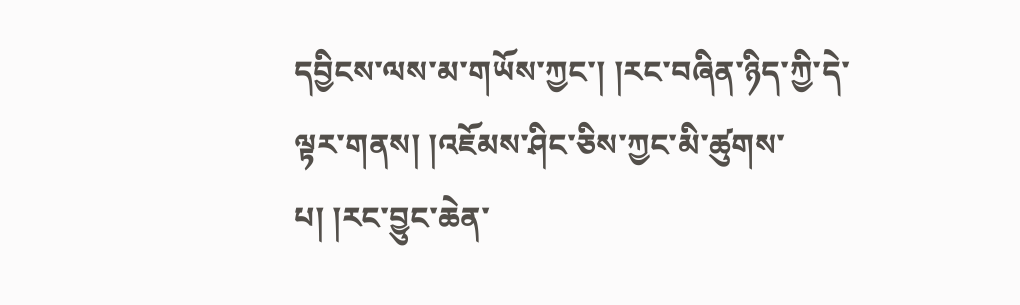དབྱིངས་ལས་མ་གཡོས་ཀྱང་། །རང་བཞིན་ཉིད་ཀྱི་དེ་ལྟར་གནས། །འཇོམས་ཤིང་ཅིས་ཀྱང་མི་ཚུགས་པ། །རང་བྱུང་ཆེན་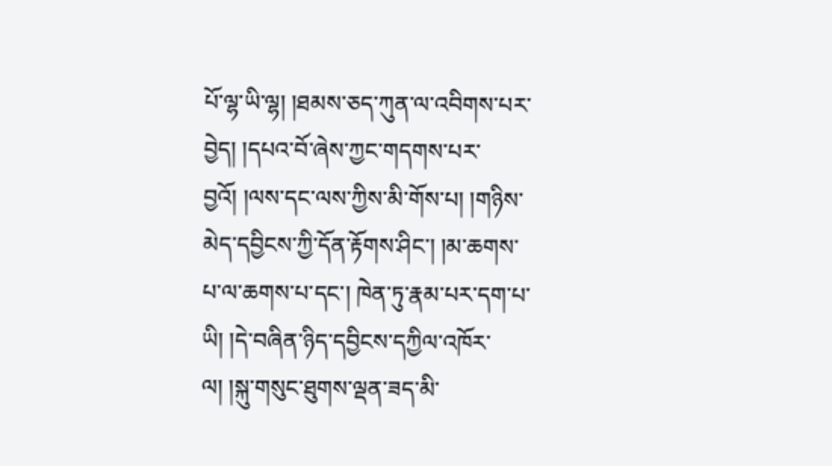པོ་ལྷ་ཡི་ལྷ། །ཐམས་ཅད་ཀུན་ལ་འབིགས་པར་བྱེད། །དཔའ་བོ་ཞེས་ཀྱང་གདགས་པར་བྱའོ། །ལས་དང་ལས་ཀྱིས་མི་གོས་པ། །གཉིས་མེད་དབྱིངས་ཀྱི་དོན་རྟོགས་ཤིང་། །མ་ཆགས་པ་ལ་ཆགས་པ་དང་། ཁེན་ཏུ་རྣམ་པར་དག་པ་ཡི། །དེ་བཞིན་ཉིད་དབྱིངས་དཀྱིལ་འཁོར་ལ། །སྐུ་གསུང་ཐུགས་ལྡན་ཟད་མི་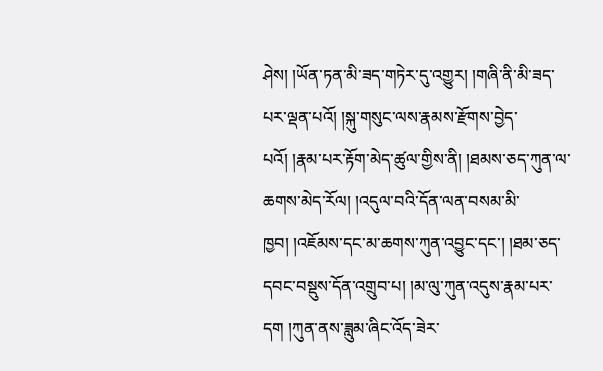ཤེས། །ཡོན་ཏན་མི་ཟད་གཏེར་དུ་འགྱུར། །གཞི་ནི་མི་ཟད་པར་ལྡན་པའོ། །སྐུ་གསུང་ལས་རྣམས་རྫོགས་བྱེད་པའོ། །རྣམ་པར་རྟོག་མེད་ཚུལ་གྱིས་ནི། །ཐམས་ཅད་ཀུན་ལ་ཆགས་མེད་རོལ། །འདུལ་བའི་དོན་ལན་བསམ་མི་ཁྱབ། །འཇོམས་དང་མ་ཆགས་ཀུན་འབྱུང་དང་། །ཐམ་ཅད་དབང་བསྡུས་དོན་འགྲུབ་པ། །མ་ལུ་ཀུན་འདུས་རྣམ་པར་དག །ཀུན་ནས་ཟླུམ་ཞིང་འོད་ཟེར་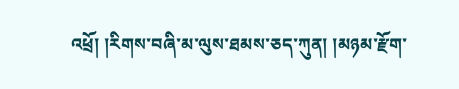འཕྲོ། །རིགས་བཞི་མ་ལུས་ཐམས་ཅད་ཀུན། །མཉམ་རྫོག་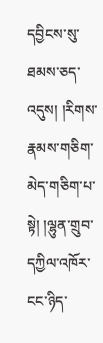དབྱིངས་སུ་ཐམས་ཅད་འདུས། །རིགས་རྣམས་གཅིག་མེད་གཅིག་པ་སྟེ། །ལྷུན་གྲུབ་དཀྱིལ་འཁོར་ངང་ཉིད་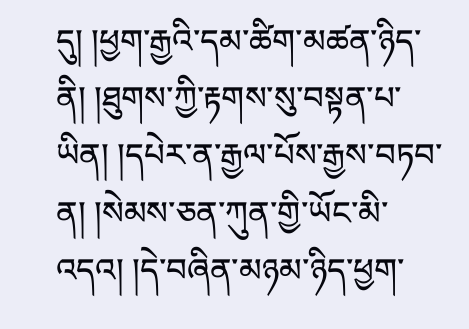དུ། །ཕྱག་རྒྱའི་དམ་ཚིག་མཚན་ཉིད་ནི། །ཐུགས་ཀྱི་རྟགས་སུ་བསྟན་པ་ཡིན། །དཔེར་ན་རྒྱལ་པོས་རྒྱས་བཏབ་ན། །སེམས་ཅན་ཀུན་གྱི་ཡོང་མི་འདའ། །དེ་བཞིན་མཉམ་ཉིད་ཕྱག་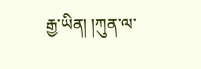རྒྱ་ཡིན། །ཀུན་ལ་